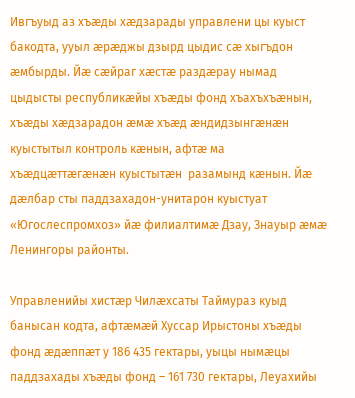Ивгъуыд аз хъæды хæдзарады управлени цы куыст бакодта, ууыл æрæджы дзырд цыдис сæ хыгъдон æмбырды. Йæ сæйраг хæстæ раздæрау нымад цыдысты республикæйы хъæды фонд хъахъхъæнын, хъæды хæдзарадон æмæ хъæд æндидзынгæнæн куыстытыл контроль кæнын, афтæ ма хъæдцæттæгæнæн куыстытæн  разамынд кæнын. Йæ дæлбар сты паддзахадон-унитарон куыстуат «Югослеспромхоз» йæ филиалтимæ Дзау, Знауыр æмæ Ленингоры районты.

Управленийы хистæр Чилæхсаты Таймураз куыд банысан кодта, афтæмæй Хуссар Ирыстоны хъæды фонд æдæппæт у 186 435 гектары, уыцы нымæцы паддзахады хъæды фонд – 161 730 гектары, Леуахийы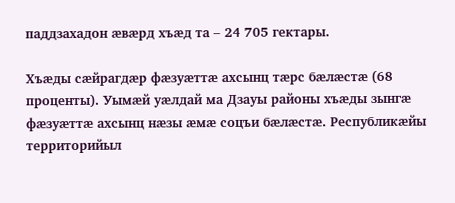паддзахадон æвæрд хъæд та – 24 705 гектары.

Хъæды сæйрагдæр фæзуæттæ ахсынц тæрс бæлæстæ (68 проценты). Уымæй уæлдай ма Дзауы районы хъæды зынгæ фæзуæттæ ахсынц нæзы æмæ соцъи бæлæстæ. Республикæйы территорийыл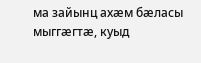ма зайынц ахæм бæласы мыггæгтæ, куыд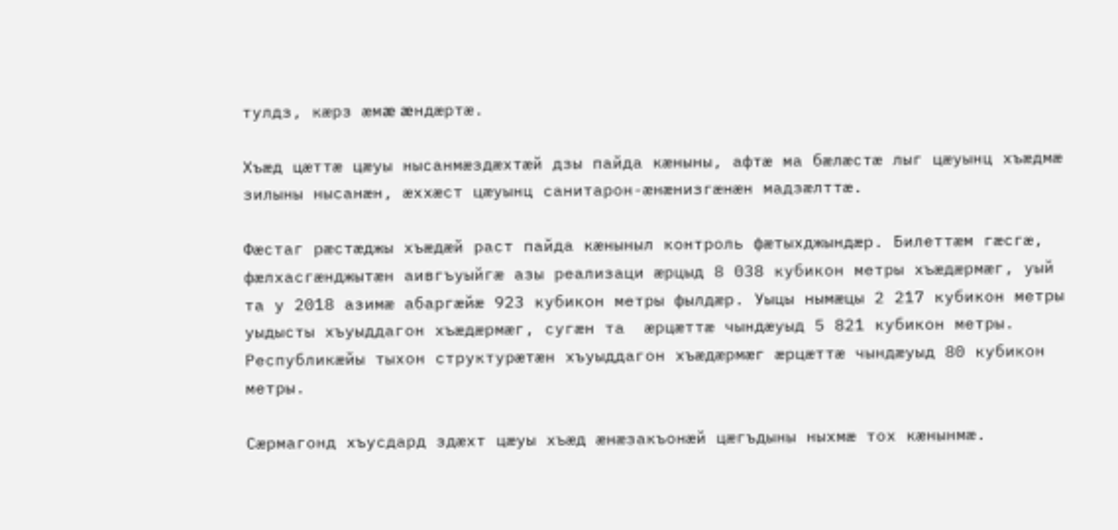тулдз, кæрз æмæ æндæртæ.

Хъæд цæттæ цæуы нысанмæздæхтæй дзы пайда кæныны, афтæ ма бæлæстæ лыг цæуынц хъæдмæ зилыны нысанæн, æххæст цæуынц санитарон-æнæнизгæнæн мадзæлттæ.

Фæстаг рæстæджы хъæдæй раст пайда кæныныл контроль фæтыхджындæр. Билеттæм гæсгæ, фæлхасгæнджытæн аивгъуыйгæ азы реализаци æрцыд 8 038 кубикон метры хъæдæрмæг, уый та у 2018 азимæ абаргæйæ 923 кубикон метры фылдæр. Уыцы нымæцы 2 217 кубикон метры уыдысты хъуыддагон хъæдæрмæг, сугæн та  æрцæттæ чындæуыд 5 821 кубикон метры. Республикæйы тыхон структурæтæн хъуыддагон хъæдæрмæг æрцæттæ чындæуыд 80 кубикон метры.

Сæрмагонд хъусдард здæхт цæуы хъæд æнæзакъонæй цæгъдыны ныхмæ тох кæнынмæ.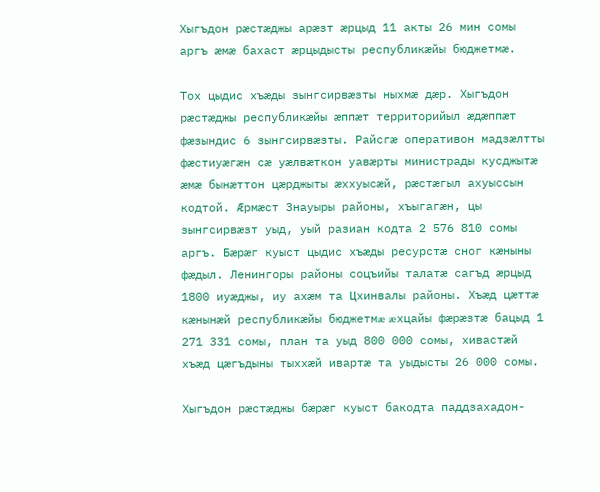Хыгъдон рæстæджы арæзт æрцыд 11 акты 26 мин сомы аргъ æмæ бахаст æрцыдысты республикæйы бюджетмæ.

Тох цыдис хъæды зынгсирвæзты ныхмæ дæр. Хыгъдон рæстæджы республикæйы æппæт территорийыл æдæппæт фæзындис 6 зынгсирвæзты. Райсгæ оперативон мадзæлтты фæстиуæгæн сæ уæлвæткон уавæрты министрады кусджытæ æмæ бынæттон цæрджыты æххуысæй, рæстæгыл ахуыссын кодтой. Æрмæст Знауыры районы, хъыгагæн, цы зынгсирвæзт уыд, уый разиан кодта 2 576 810 сомы аргъ. Бæрæг куыст цыдис хъæды ресурстæ сног кæныны фæдыл. Ленингоры районы соцъийы талатæ сагъд æрцыд 1800 иуæджы, иу ахæм та Цхинвалы районы. Хъæд цæттæ кæнынæй республикæйы бюджетмæ æхцайы фæрæзтæ бацыд 1 271 331 сомы, план та уыд 800 000 сомы, хивастæй хъæд цæгъдыны тыххæй ивартæ та уыдысты 26 000 сомы.

Хыгъдон рæстæджы бæрæг куыст бакодта паддзахадон-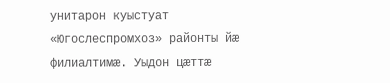унитарон куыстуат «Югослеспромхоз» районты йæ филиалтимæ. Уыдон цæттæ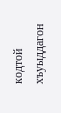кодтой хъуыддагон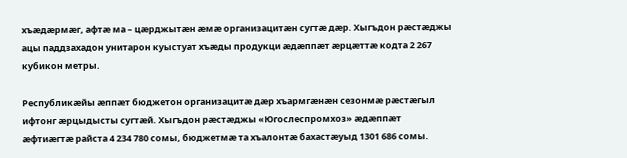хъæдæрмæг, афтæ ма – цæрджытæн æмæ организацитæн сугтæ дæр. Хыгъдон рæстæджы ацы паддзахадон унитарон куыстуат хъæды продукци æдæппæт æрцæттæ кодта 2 267 кубикон метры.

Республикæйы æппæт бюджетон организацитæ дæр хъармгæнæн сезонмæ рæстæгыл ифтонг æрцыдысты сугтæй. Хыгъдон рæстæджы «Югослеспромхоз» æдæппæт æфтиæгтæ райста 4 234 780 сомы, бюджетмæ та хъалонтæ бахастæуыд 1301 686 сомы.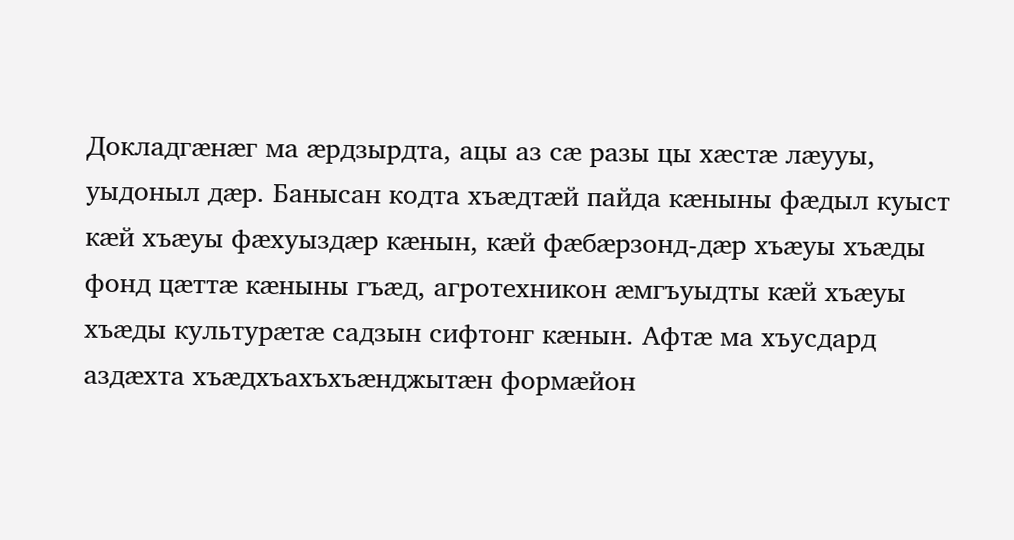Докладгæнæг ма æрдзырдта, ацы аз сæ разы цы хæстæ лæууы, уыдоныл дæр. Банысан кодта хъæдтæй пайда кæныны фæдыл куыст кæй хъæуы фæхуыздæр кæнын, кæй фæбæрзонд-дæр хъæуы хъæды фонд цæттæ кæныны гъæд, агротехникон æмгъуыдты кæй хъæуы хъæды культурæтæ садзын сифтонг кæнын. Афтæ ма хъусдард аздæхта хъæдхъахъхъæнджытæн формæйон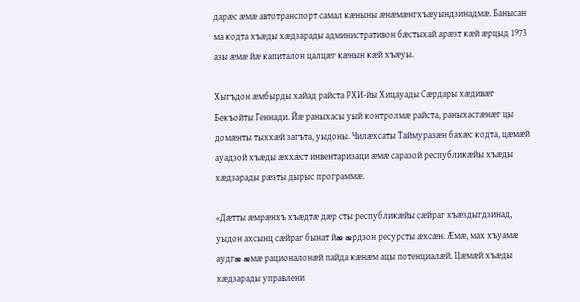дарæс æмæ автотранспорт самал кæныны æнæмæнгхъæуындзинадмæ. Банысан ма кодта хъæды хæдзарады административон бæстыхай арæзт кæй æрцыд 1973 азы æмæ йæ капиталон цалцæг кæнын кæй хъæуы.

Хыгъдон æмбырды хайад райста РХИ-йы Хицауады Сæрдары хæдивæг Бекъойты Геннади. Йæ раныхасы уый контролмæ райста, раныхасгæнæг цы домæнты тыххæй загъта, уыдоны. Чилæхсаты Таймуразæн бахæс кодта, цæмæй ауадзой хъæды æххæст инвентаризаци æмæ саразой республикæйы хъæды хæдзарады рæзты дырыс программæ.

«Дæтты æмрæнхъ хъæдтæ дæр сты республикæйы сæйраг хъæздыгдзинад, уыдон ахсынц сæйраг бынат йæ æрдзон ресурсты æхсæн. Æмæ, мах хъуамæ аудгæ æмæ рационалонæй пайда кæнæм ацы потенциалæй. Цæмæй хъæды хæдзарады управлени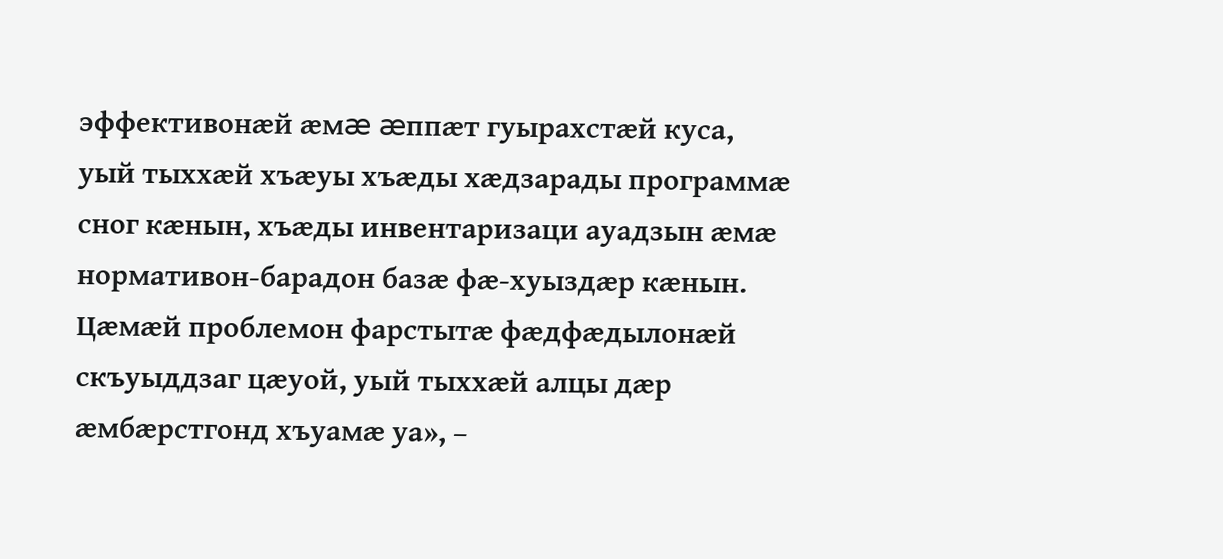эффективонæй æмæ æппæт гуырахстæй куса, уый тыххæй хъæуы хъæды хæдзарады программæ сног кæнын, хъæды инвентаризаци ауадзын æмæ нормативон-барадон базæ фæ-хуыздæр кæнын. Цæмæй проблемон фарстытæ фæдфæдылонæй скъуыддзаг цæуой, уый тыххæй алцы дæр æмбæрстгонд хъуамæ уа», –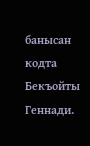банысан кодта Бекъойты Геннади.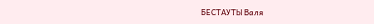БЕСТАУТЫ Валя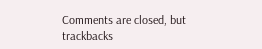Comments are closed, but trackbacks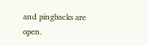and pingbacks are open.